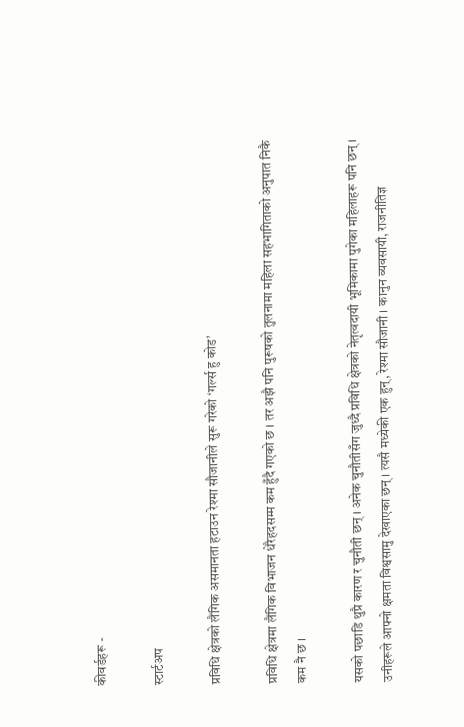कीवर्डहरू -

स्टार्टअप

प्रविधि क्षेत्रको लैंगिक असमानता हटाउन रेश्मा सौजानीले सुरू गरेको ‘गर्ल्स हु कोड’

प्रविधि क्षेत्रमा लैंगिक विभाजन धेरैहदसम्म कम हुँदै गएको छ । तर अझै पनि पुरूषको तुलनामा महिला सहभागिताको अनुपात निकै कम नै छ ।

यसको पछाडि थुप्रै कारण र चुनौती छन् । अनेक चुनौतीसँग जुध्दै प्रविधि क्षेत्रको नेतृत्वदायी भूमिकामा पुगेका महिलाहरू पनि छन् । उनीहरूले आफ्नो क्षमता विश्वसामु देखाएका छन् । त्यसै मध्येकी एक हुन्, रेश्मा सौजानी । कानुन व्यवसायी, राजनीतिज्ञ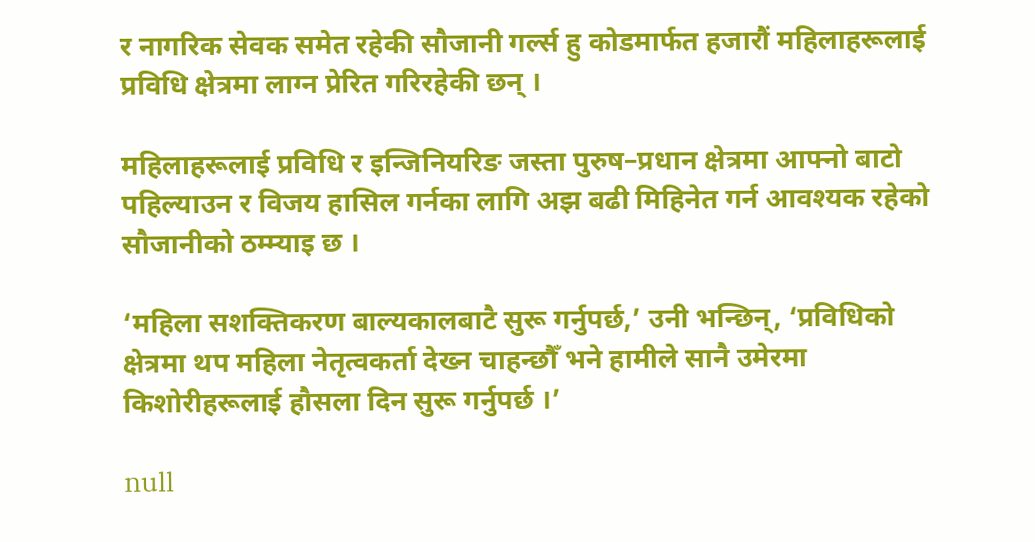र नागरिक सेवक समेत रहेकी सौजानी गर्ल्स हु कोडमार्फत हजारौं महिलाहरूलाई प्रविधि क्षेत्रमा लाग्न प्रेरित गरिरहेकी छन् ।

महिलाहरूलाई प्रविधि र इन्जिनियरिङ जस्ता पुरुष–प्रधान क्षेत्रमा आफ्नो बाटो पहिल्याउन र विजय हासिल गर्नका लागि अझ बढी मिहिनेत गर्न आवश्यक रहेको सौजानीको ठम्म्याइ छ ।

‘महिला सशक्तिकरण बाल्यकालबाटै सुरू गर्नुपर्छ,’ उनी भन्छिन्, ‘प्रविधिको क्षेत्रमा थप महिला नेतृत्वकर्ता देख्न चाहन्छौँ भने हामीले सानै उमेरमा किशोरीहरूलाई हौसला दिन सुरू गर्नुपर्छ ।’

null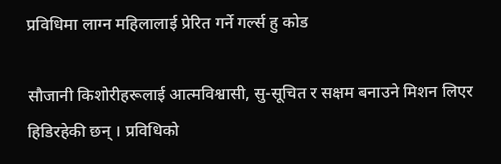प्रविधिमा लाग्न महिलालाई प्रेरित गर्ने गर्ल्स हु कोड

सौजानी किशोरीहरूलाई आत्मविश्वासी, सु-सूचित र सक्षम बनाउने मिशन लिएर हिडिरहेकी छन् । प्रविधिको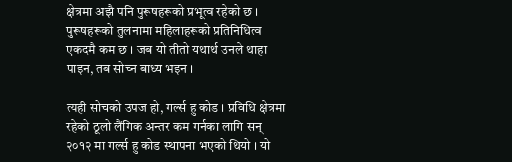क्षेत्रमा अझै पनि पुरूषहरूको प्रभूत्व रहेको छ । पुरूषहरूको तुलनामा महिलाहरूको प्रतिनिधित्व एकदमै कम छ । जब यो तीतो यथार्थ उनले थाहा पाइन, तब सोच्न बाध्य भइन ।

त्यही सोचको उपज हो, गर्ल्स हु कोड । प्रविधि क्षेत्रमा रहेको ठूलो लैंगिक अन्तर कम गर्नका लागि सन् २०१२ मा गर्ल्स हु कोड स्थापना भएको थियो । यो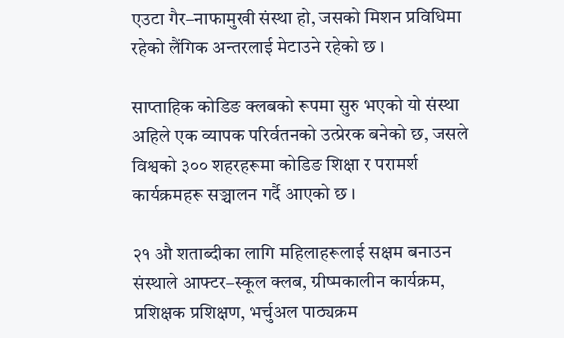एउटा गैर–नाफामुखी संस्था हो, जसको मिशन प्रविधिमा रहेको लैंगिक अन्तरलाई मेटाउने रहेको छ ।

साप्ताहिक कोडिङ क्लबको रूपमा सुरु भएको यो संस्था अहिले एक व्यापक परिर्वतनको उत्प्रेरक बनेको छ, जसले विश्वको ३०० शहरहरूमा कोडिङ शिक्षा र परामर्श कार्यक्रमहरू सञ्चालन गर्दै आएको छ ।

२१ औ शताब्दीका लागि महिलाहरूलाई सक्षम बनाउन संस्थाले आफ्टर–स्कूल क्लब, ग्रीष्मकालीन कार्यक्रम, प्रशिक्षक प्रशिक्षण, भर्चुअल पाठ्यक्रम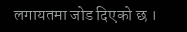लगायतमा जोड दिएको छ ।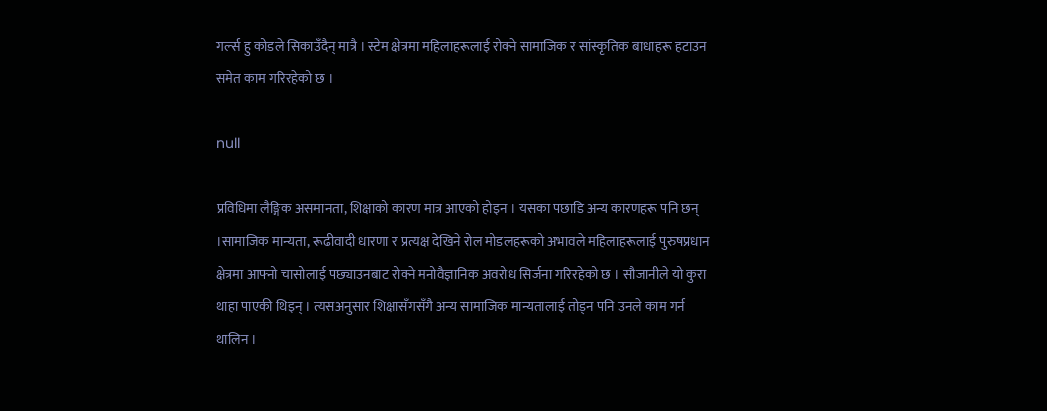गर्ल्स हु कोडले सिकाउँदैन् मात्रै । स्टेम क्षेत्रमा महिलाहरूलाई रोक्ने सामाजिक र सांस्कृतिक बाधाहरू हटाउन समेत काम गरिरहेको छ ।

null

प्रविधिमा लैङ्गिक असमानता, शिक्षाको कारण मात्र आएको होइन । यसका पछाडि अन्य कारणहरू पनि छन् ।सामाजिक मान्यता, रूढीवादी धारणा र प्रत्यक्ष देखिने रोल मोडलहरूको अभावले महिलाहरूलाई पुरुषप्रधान क्षेत्रमा आफ्नो चासोलाई पछ्याउनबाट रोक्ने मनोवैज्ञानिक अवरोध सिर्जना गरिरहेको छ । सौजानीले यो कुरा थाहा पाएकी थिइन् । त्यसअनुसार शिक्षासँगसँगै अन्य सामाजिक मान्यतालाई तोड्न पनि उनले काम गर्न थालिन ।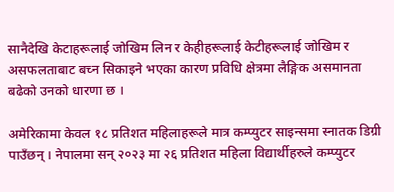सानैदेखि केटाहरूलाई जोखिम लिन र केहीहरूलाई केटीहरूलाई जोखिम र असफलताबाट बच्न सिकाइने भएका कारण प्रविधि क्षेत्रमा लैङ्गिक असमानता बढेको उनको धारणा छ ।

अमेरिकामा केवल १८ प्रतिशत महिलाहरूले मात्र कम्प्युटर साइन्समा स्नातक डिग्री पाउँछन् । नेपालमा सन् २०२३ मा २६ प्रतिशत महिला विद्यार्थीहरुले कम्प्युटर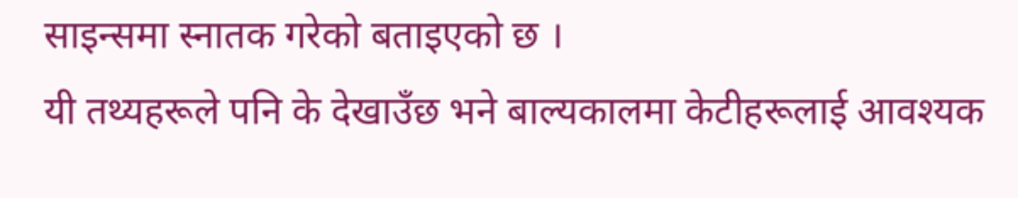साइन्समा स्नातक गरेको बताइएको छ ।
यी तथ्यहरूले पनि के देखाउँछ भने बाल्यकालमा केटीहरूलाई आवश्यक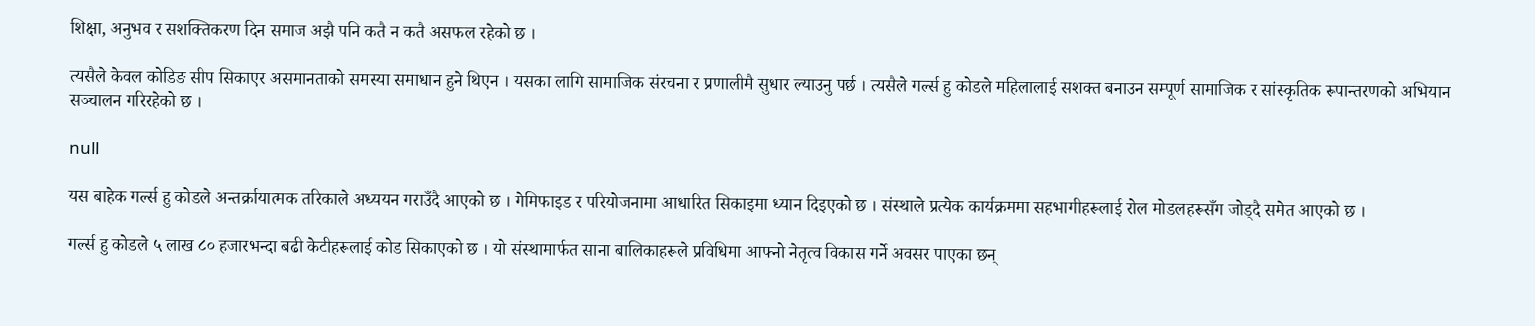शिक्षा, अनुभव र सशक्तिकरण दिन समाज अझै पनि कतै न कतै असफल रहेको छ ।

त्यसैले केवल कोडिङ सीप सिकाएर असमानताको समस्या समाधान हुने थिएन । यसका लागि सामाजिक संरचना र प्रणालीमै सुधार ल्याउनु पर्छ । त्यसैले गर्ल्स हु कोडले महिलालाई सशक्त बनाउन सम्पूर्ण सामाजिक र सांस्कृतिक रूपान्तरणको अभियान सञ्चालन गरिरहेको छ ।

null

यस बाहेक गर्ल्स हु कोडले अन्तर्क्रायात्मक तरिकाले अध्ययन गराउँदै आएको छ । गेमिफाइड र परियोजनामा आधारित सिकाइमा ध्यान दिइएको छ । संस्थाले प्रत्येक कार्यक्रममा सहभागीहरूलाई रोल मोडलहरूसँग जोड्दै समेत आएको छ ।

गर्ल्स हु कोडले ५ लाख ८० हजारभन्दा बढी केटीहरूलाई कोड सिकाएको छ । यो संस्थामार्फत साना बालिकाहरूले प्रविधिमा आफ्नो नेतृत्व विकास गर्ने अवसर पाएका छन्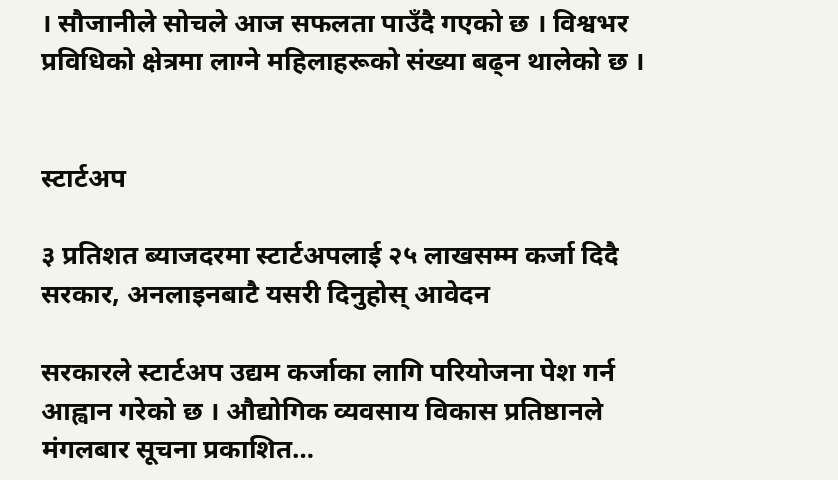। सौजानीले सोचले आज सफलता पाउँदै गएको छ । विश्वभर प्रविधिको क्षेत्रमा लाग्ने महिलाहरूको संख्या बढ्न थालेको छ ।


स्टार्टअप

३ प्रतिशत ब्याजदरमा स्टार्टअपलाई २५ लाखसम्म कर्जा दिदै सरकार, अनलाइनबाटै यसरी दिनुहोस् आवेदन

सरकारले स्टार्टअप उद्यम कर्जाका लागि परियोजना पेश गर्न आह्वान गरेको छ । औद्योगिक व्यवसाय विकास प्रतिष्ठानले मंगलबार सूचना प्रकाशित…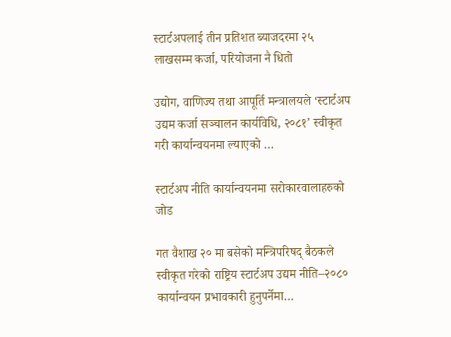स्टार्टअपलाई तीन प्रतिशत ब्याजदरमा २५ लाखसम्म कर्जा, परियोजना नै धितो

उद्योग, वाणिज्य तथा आपूर्ति मन्त्रालयले ‘स्टार्टअप उद्यम कर्जा सञ्चालन कार्यविधि, २०८१’ स्वीकृत गरी कार्यान्वयनमा ल्याएको …

स्टार्टअप नीति कार्यान्वयनमा सरोकारवालाहरुको जोड

गत वैशाख २० मा बसेको मन्त्रिपरिषद् बैठकले स्वीकृत गरेको राष्ट्रिय स्टार्टअप उद्यम नीति–२०८० कार्यान्वयन प्रभावकारी हुनुपर्नेमा…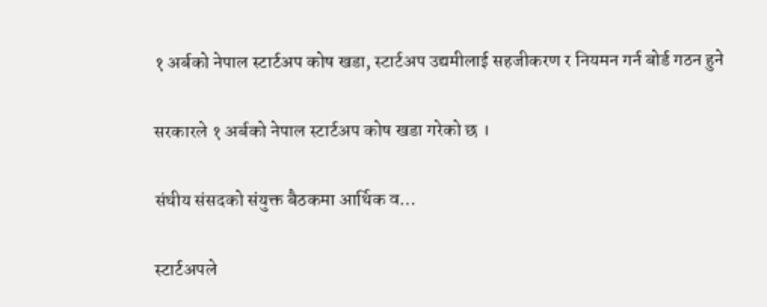१ अर्बको नेपाल स्टार्टअप कोष खडा, स्टार्टअप उद्यमीलाई सहजीकरण र नियमन गर्न बोर्ड गठन हुने

सरकारले १ अर्बको नेपाल स्टार्टअप कोष खडा गरेको छ ।

संघीय संसदको संयुक्त बैठकमा आर्थिक व…

स्टार्टअपले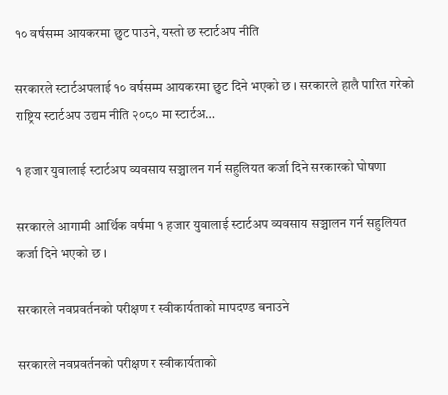१० वर्षसम्म आयकरमा छुट पाउने, यस्तो छ स्टार्टअप नीति

सरकारले स्टार्टअपलाई १० वर्षसम्म आयकरमा छुट दिने भएको छ । सरकारले हालै पारित गरेको राष्ट्रिय स्टार्टअप उद्यम नीति २०८० मा स्टार्टअ…

१ हजार युवालाई स्टार्टअप व्यवसाय सञ्चालन गर्न सहुलियत कर्जा दिने सरकारको घोषणा

सरकारले आगामी आर्थिक वर्षमा १ हजार युवालाई स्टार्टअप व्यवसाय सञ्चालन गर्न सहुलियत कर्जा दिने भएको छ ।

सरकारले नवप्रवर्तनको परीक्षण र स्वीकार्यताको मापदण्ड बनाउने

सरकारले नवप्रवर्तनको परीक्षण र स्वीकार्यताको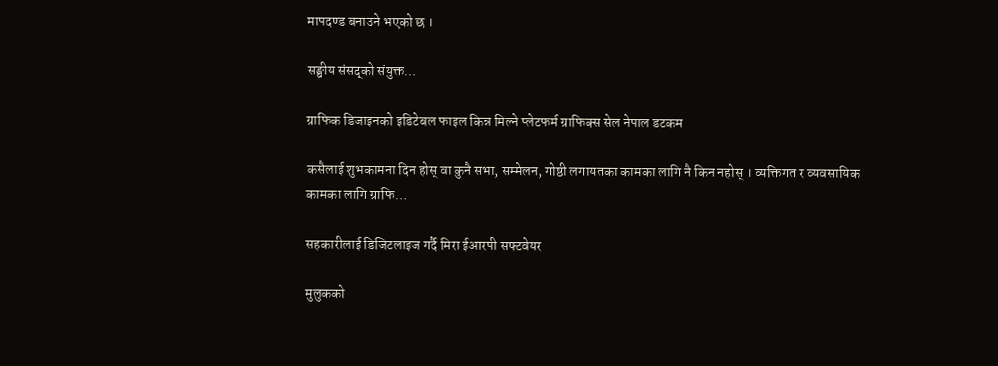मापदण्ड बनाउने भएको छ ।

सङ्घीय संसद्को संयुक्त…

ग्राफिक डिजाइनको इडिटेबल फाइल किन्न मिल्ने प्लेटफर्म ग्राफिक्स सेल नेपाल डटकम

कसैलाई शुभकामना दिन होस् वा कुनै सभा, सम्मेलन, गोष्ठी लगायतका कामका लागि नै किन नहोस् । व्यक्तिगत र व्यवसायिक कामका लागि ग्राफि…

सहकारीलाई डिजिटलाइज गर्दै मिरा ईआरपी सफ्टवेयर

मुलुकको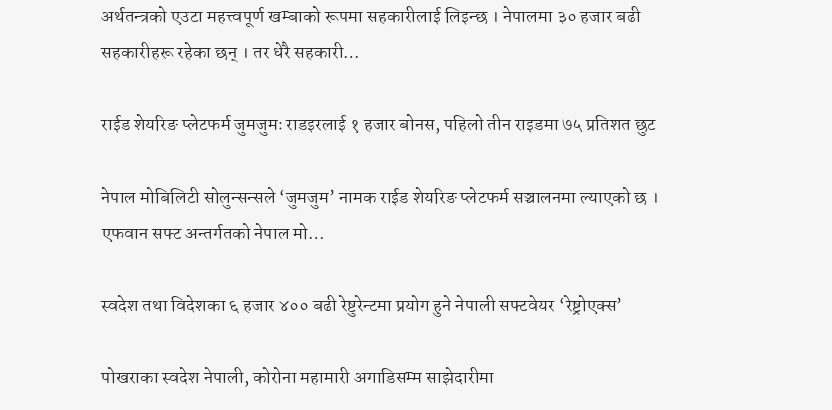अर्थतन्त्रको एउटा महत्त्वपूर्ण खम्बाको रूपमा सहकारीलाई लिइन्छ । नेपालमा ३० हजार बढी सहकारीहरू रहेका छन् । तर धेरै सहकारी…

राईड शेयरिङ प्लेटफर्म जुमजुमः राडइरलाई १ हजार बोनस, पहिलो तीन राइडमा ७५ प्रतिशत छुट

नेपाल मोबिलिटी सोलुन्सन्सले ‘जुमजुम’ नामक राईड शेयरिङ प्लेटफर्म सञ्चालनमा ल्याएको छ । एफवान सफ्ट अन्तर्गतको नेपाल मो…

स्वदेश तथा विदेशका ६ हजार ४०० बढी रेष्टुरेन्टमा प्रयोग हुने नेपाली सफ्टवेयर ‘रेष्ट्रोएक्स’

पोखराका स्वदेश नेपाली, कोरोना महामारी अगाडिसम्म साझेदारीमा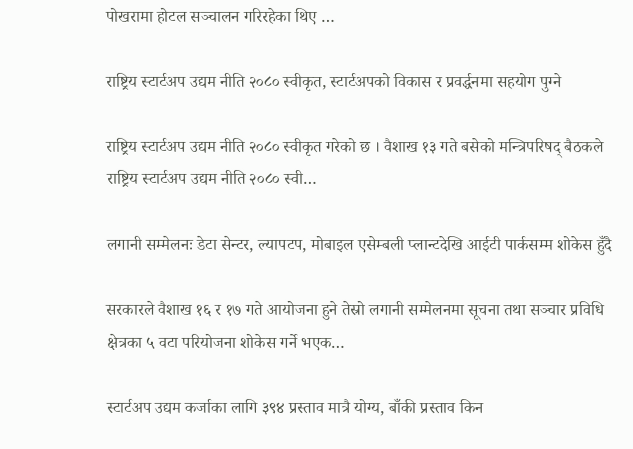पोखरामा होटल सञ्चालन गरिरहेका थिए …

राष्ट्रिय स्टार्टअप उद्यम नीति २०८० स्वीकृत, स्टार्टअपको विकास र प्रवर्द्धनमा सहयोग पुग्ने

राष्ट्रिय स्टार्टअप उद्यम नीति २०८० स्वीकृत गरेको छ । वैशाख १३ गते बसेको मन्त्रिपरिषद् बैठकले राष्ट्रिय स्टार्टअप उद्यम नीति २०८० स्वी…

लगानी सम्मेलनः डेटा सेन्टर, ल्यापटप, मोबाइल एसेम्बली प्लान्टदेखि आईटी पार्कसम्म शोकेस हुँदै

सरकारले वैशाख १६ र १७ गते आयोजना हुने तेस्रो लगानी सम्मेलनमा सूचना तथा सञ्चार प्रविधि क्षेत्रका ५ वटा परियोजना शोकेस गर्ने भएक…

स्टार्टअप उद्यम कर्जाका लागि ३९४ प्रस्ताव मात्रै योग्य, बाँकी प्रस्ताव किन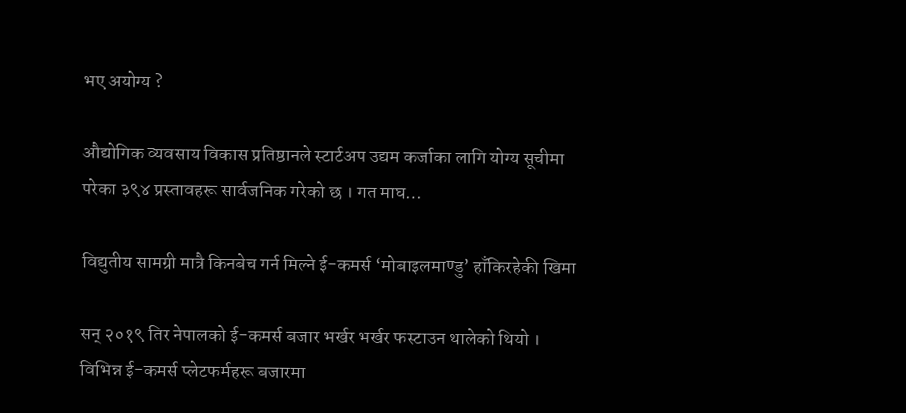भए अयोग्य ?

औद्योगिक व्यवसाय विकास प्रतिष्ठानले स्टार्टअप उद्यम कर्जाका लागि योग्य सूचीमा परेका ३९४ प्रस्तावहरू सार्वजनिक गरेको छ । गत माघ…

विद्युतीय सामग्री मात्रै किनबेच गर्न मिल्ने ई-कमर्स ‘मोबाइलमाण्डु’ हाँकिरहेकी खिमा

सन् २०१९ तिर नेपालको ई-कमर्स बजार भर्खर भर्खर फस्टाउन थालेको थियो । विभिन्न ई-कमर्स प्लेटफर्महरू बजारमा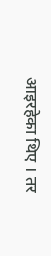आइरहेका थिए । तर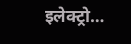इलेक्ट्रो…